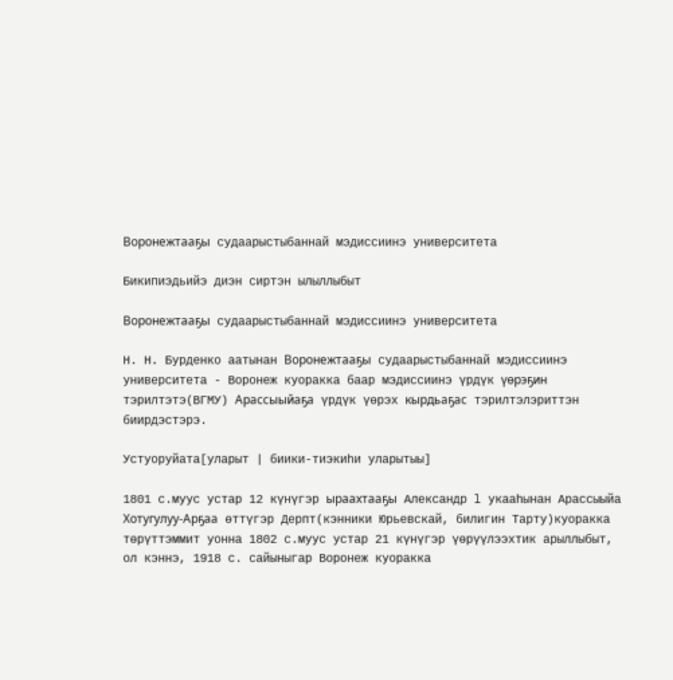Воронежтааҕы судаарыстыбаннай мэдиссиинэ университета

Бикипиэдьийэ диэн сиртэн ылыллыбыт

Воронежтааҕы судаарыстыбаннай мэдиссиинэ университета

Н. Н. Бурденко аатынан Воронежтааҕы судаарыстыбаннай мэдиссиинэ университета - Воронеж куоракка баар мэдиссиинэ үрдүк үөрэҕин тэрилтэтэ(ВГМУ) Арассыыйаҕа үрдүк үөрэх кырдьаҕас тэрилтэлэриттэн биирдэстэрэ.

Устуоруйата[уларыт | биики-тиэкиһи уларытыы]

1801 с.муус устар 12 күнүгэр ыраахтааҕы Александр l укааһынан Арассыыйа Хотугулуу-Арҕаа өттүгэр Дерпт(кэнники Юрьевскай, билигин Тарту)куоракка төрүттэммит уонна 1802 с.муус устар 21 күнүгэр үөрүүлээхтик арыллыбыт, ол кэннэ, 1918 с. сайыныгар Воронеж куоракка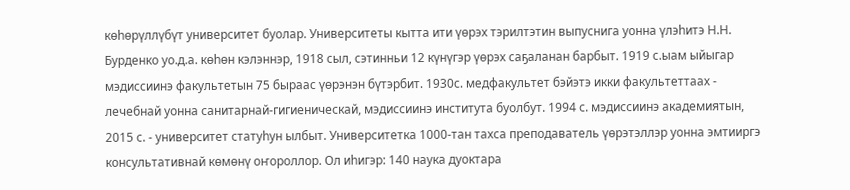көһөрүллүбүт университет буолар. Университеты кытта ити үөрэх тэрилтэтин выпуснига уонна үлэһитэ Н.Н. Бурденко уо.д.а. көһөн кэлэннэр, 1918 сыл, сэтинньи 12 күнүгэр үөрэх саҕаланан барбыт. 1919 с.ыам ыйыгар мэдиссиинэ факультетын 75 быраас үөрэнэн бүтэрбит. 1930с. медфакультет бэйэтэ икки факультеттаах - лечебнай уонна санитарнай-гигиеническай, мэдиссиинэ института буолбут. 1994 с. мэдиссиинэ академиятын, 2015 с. - университет статуһун ылбыт. Университетка 1000-тан тахса преподаватель үөрэтэллэр уонна эмтииргэ консультативнай көмөнү оҥороллор. Ол иһигэр: 140 наука дуоктара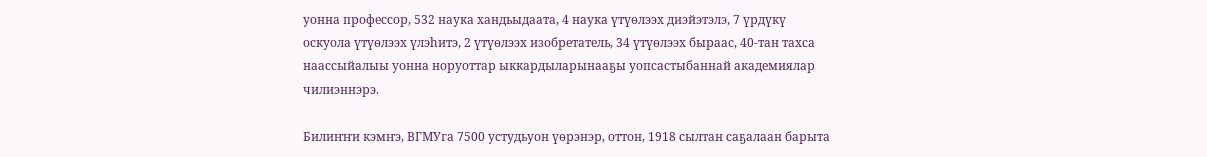уонна профессор, 532 наука хандьыдаата, 4 наука үтүөлээх диэйэтэлэ, 7 үрдүкү оскуола үтүөлээх үлэһитэ, 2 үтүөлээх изобретатель, 34 үтүөлээх быраас, 40-тан тахса наассыйалыы уонна норуоттар ыккардыларынааҕы уопсастыбаннай академиялар чилиэннэрэ.

Билиҥҥи кэмҥэ, ВГМУга 7500 устудьуон үөрэнэр, оттон, 1918 сылтан саҕалаан барыта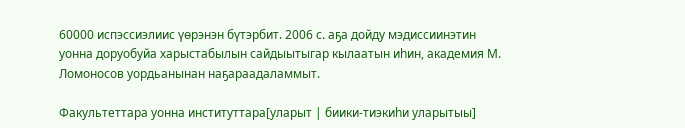60000 испэссиэлиис үөрэнэн бүтэрбит. 2006 с. аҕа дойду мэдиссиинэтин уонна доруобуйа харыстабылын сайдыытыгар кылаатын иһин, академия М. Ломоносов уордьанынан наҕараадаламмыт.

Факультеттара уонна институттара[уларыт | биики-тиэкиһи уларытыы]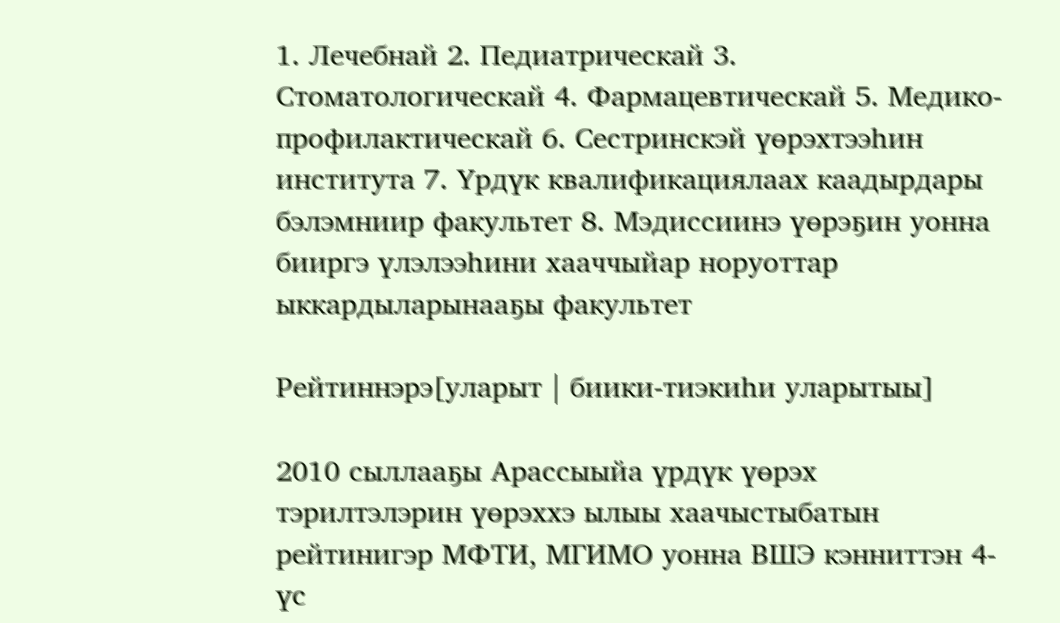1. Лечебнай 2. Педиатрическай 3. Стоматологическай 4. Фармацевтическай 5. Медико-профилактическай 6. Сестринскэй үөрэхтээһин института 7. Үрдүк квалификациялаах каадырдары бэлэмниир факультет 8. Мэдиссиинэ үөрэҕин уонна бииргэ үлэлээһини хааччыйар норуоттар ыккардыларынааҕы факультет

Рейтиннэрэ[уларыт | биики-тиэкиһи уларытыы]

2010 сыллааҕы Арассыыйа үрдүк үөрэх тэрилтэлэрин үөрэххэ ылыы хаачыстыбатын рейтинигэр МФТИ, МГИМО уонна ВШЭ кэнниттэн 4-үс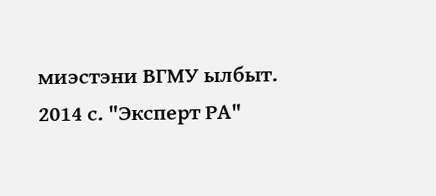миэстэни ВГМУ ылбыт. 2014 с. "Эксперт РА"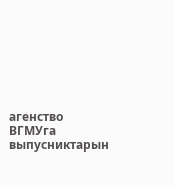агенство ВГМУга выпусниктарын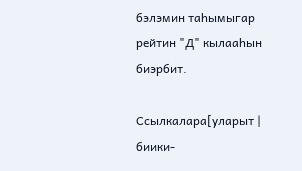бэлэмин таһымыгар рейтин "Д" кылааһын биэрбит.

Ссылкалара[уларыт | биики-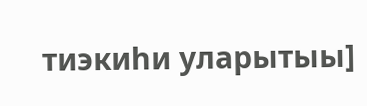тиэкиһи уларытыы]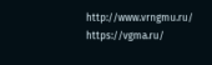http://www.vrngmu.ru/ https://vgma.ru/